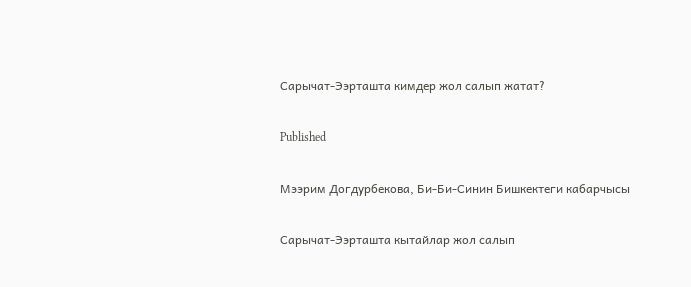Сарычат-Ээрташта кимдер жол салып жатат?

Published

Мээрим Догдурбекова, Би-Би-Синин Бишкектеги кабарчысы

Сарычат-Ээрташта кытайлар жол салып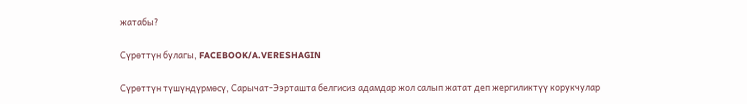жатабы?

Сүрөттүн булагы, FACEBOOK/A.VERESHAGIN

Сүрөттүн түшүндүрмөсү, Сарычат-Ээрташта белгисиз адамдар жол салып жатат деп жергиликтүү корукчулар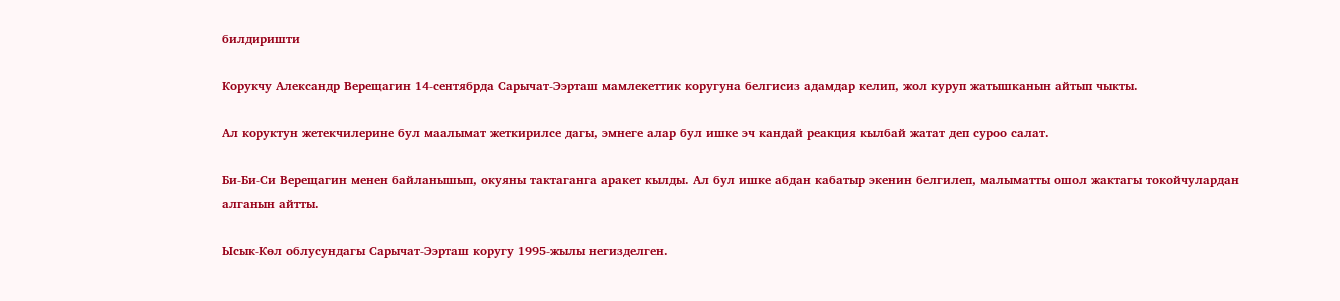билдиришти

Корукчу Александр Верещагин 14-сентябрда Сарычат-Ээрташ мамлекеттик коругуна белгисиз адамдар келип, жол куруп жатышканын айтып чыкты.

Ал коруктун жетекчилерине бул маалымат жеткирилсе дагы, эмнеге алар бул ишке эч кандай реакция кылбай жатат деп суроо салат.

Би-Би-Си Верещагин менен байланышып, окуяны тактаганга аракет кылды. Ал бул ишке абдан кабатыр экенин белгилеп, малыматты ошол жактагы токойчулардан алганын айтты.

Ысык-Көл облусундагы Сарычат-Ээрташ коругу 1995-жылы негизделген.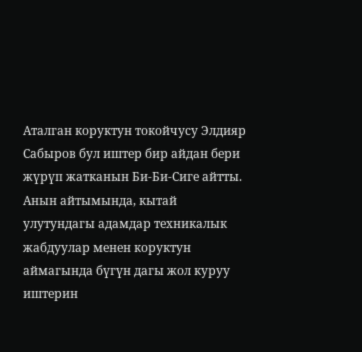Аталган коруктун токойчусу Элдияр Сабыров бул иштер бир айдан бери жүрүп жатканын Би-Би-Сиге айтты. Анын айтымында, кытай улутундагы адамдар техникалык жабдуулар менен коруктун аймагында бүгүн дагы жол куруу иштерин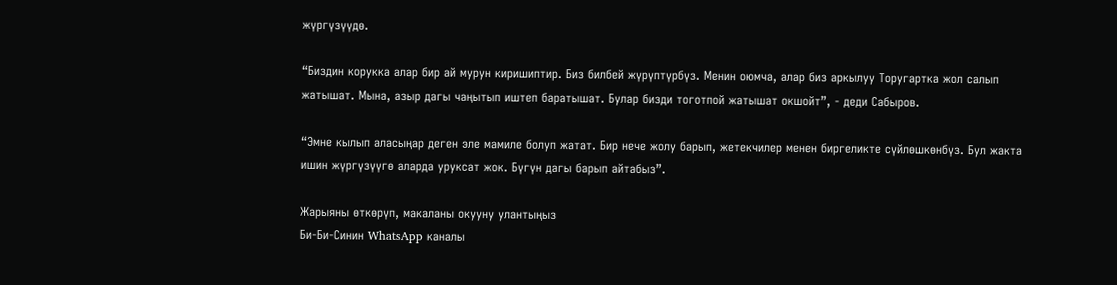жүргүзүүдө.

“Биздин корукка алар бир ай мурун киришиптир. Биз билбей жүрүптүрбүз. Менин оюмча, алар биз аркылуу Торугартка жол салып жатышат. Мына, азыр дагы чаңытып иштеп баратышат. Булар бизди тоготпой жатышат окшойт”, - деди Сабыров.

“Эмне кылып аласыңар деген эле мамиле болуп жатат. Бир нече жолу барып, жетекчилер менен биргеликте сүйлөшкөнбүз. Бул жакта ишин жүргүзүүгө аларда уруксат жок. Бүгүн дагы барып айтабыз”.

Жарыяны өткөрүп, макаланы окууну улантыңыз
Би-Би-Синин WhatsApp каналы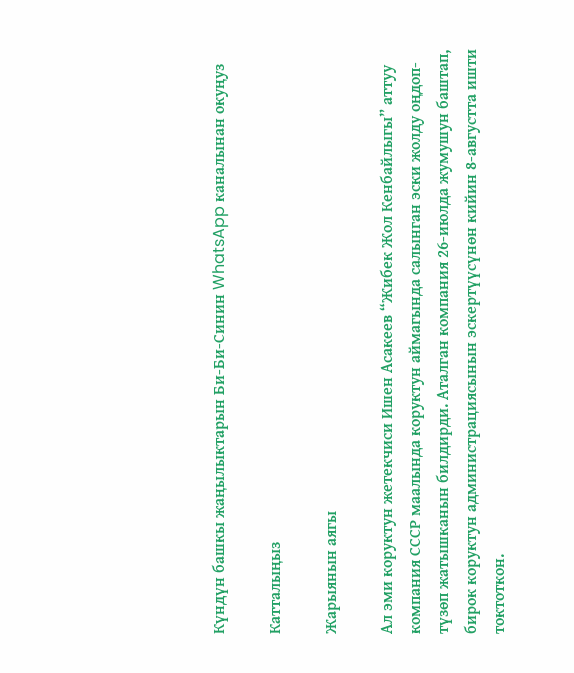Күндүн башкы жаңылыктарын Би-Би-Синин WhatsApp каналынан окуңуз

Катталыңыз

Жарыянын аягы

Ал эми коруктун жетекчиси Ишен Асакеев “Жибек Жол Кенбайлыгы” аттуу компания СССР маалында коруктун аймагында салынган эски жолду оңдоп-түзөп жатышканын билдирди. Аталган компания 26-июлда жумушун баштап, бирок коруктун администрациясынын эскертүүсүнөн кийин 8-августта ишти токтоткон.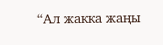“Ал жакка жаңы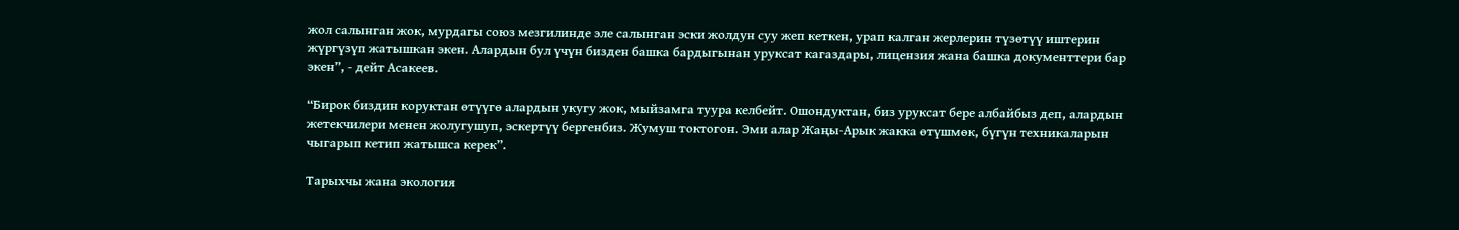жол салынган жок, мурдагы союз мезгилинде эле салынган эски жолдун суу жеп кеткен, урап калган жерлерин түзөтүү иштерин жүргүзүп жатышкан экен. Алардын бул үчүн бизден башка бардыгынан уруксат кагаздары, лицензия жана башка документтери бар экен”, - дейт Асакеев.

“Бирок биздин коруктан өтүүгө алардын укугу жок, мыйзамга туура келбейт. Ошондуктан, биз уруксат бере албайбыз деп, алардын жетекчилери менен жолугушуп, эскертүү бергенбиз. Жумуш токтогон. Эми алар Жаңы-Арык жакка өтүшмөк, бүгүн техникаларын чыгарып кетип жатышса керек”.

Тарыхчы жана экология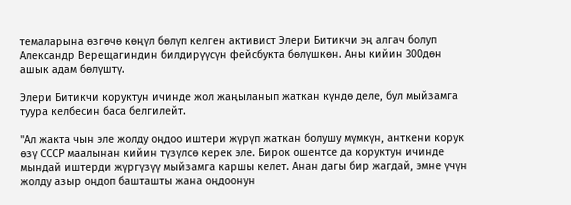темаларына өзгөчө көңүл бөлүп келген активист Элери Битикчи эң алгач болуп Александр Верещагиндин билдирүүсүн фейсбукта бөлүшкөн. Аны кийин 300дөн ашык адам бөлүштү.

Элери Битикчи коруктун ичинде жол жаңыланып жаткан күндө деле, бул мыйзамга туура келбесин баса белгилейт.

"Ал жакта чын эле жолду оңдоо иштери жүрүп жаткан болушу мүмкүн, анткени корук өзү СССР маалынан кийин түзүлсө керек эле. Бирок ошентсе да коруктун ичинде мындай иштерди жүргүзүү мыйзамга каршы келет. Анан дагы бир жагдай, эмне үчүн жолду азыр оңдоп башташты жана оңдоонун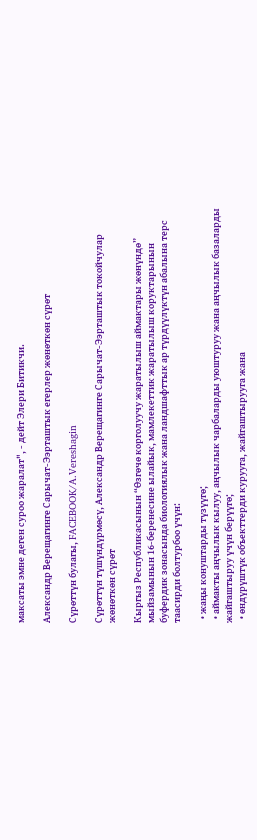максаты эмне деген суроо жаралат", - дейт Элери Битикчи.

Александр Верещагинге Сарычат-Ээрташтык егерлер жөнөткөн сүрөт

Сүрөттүн булагы, FACEBOOK/A.Vereshagin

Сүрөттүн түшүндүрмөсү, Александр Верещагинге Сарычат-Ээрташтык токойчулар жөнөткөн сүрөт

Кыргыз Республикасынын “Өзгөчө корголуучу жаратылыш аймактары жөнүндө” мыйзамынын 16-беренесине ылайык, мамлекеттик жаратылыш коруктарынын буфердик зонасында биологиялык жана ландшафттык ар түрдүүлүктүн абалына терс таасирди болтурбоо үчүн:

  • жаңы конуштарды түзүүгө;
  • аймакты аңчылык кылуу, аңчылык чарбаларды уюштуруу жана аңчылык базаларды жайгаштыруу үчүн берүүгө;
  • өндүрүштүк объекттерди курууга, жайгаштырууга жана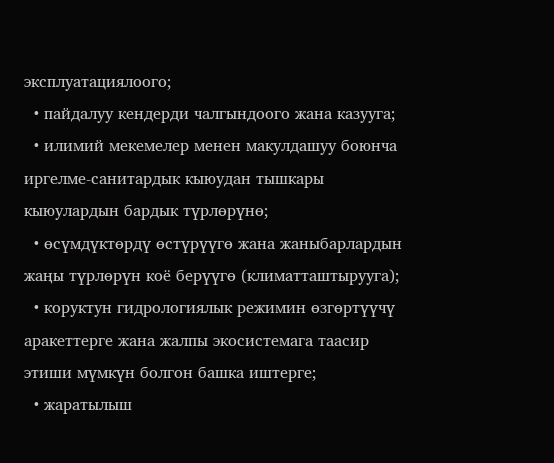эксплуатациялоого;
  • пайдалуу кендерди чалгындоого жана казууга;
  • илимий мекемелер менен макулдашуу боюнча иргелме-санитардык кыюудан тышкары кыюулардын бардык түрлөрүнө;
  • өсүмдүктөрдү өстүрүүгө жана жаныбарлардын жаңы түрлөрүн коё берүүгө (климатташтырууга);
  • коруктун гидрологиялык режимин өзгөртүүчү аракеттерге жана жалпы экосистемага таасир этиши мүмкүн болгон башка иштерге;
  • жаратылыш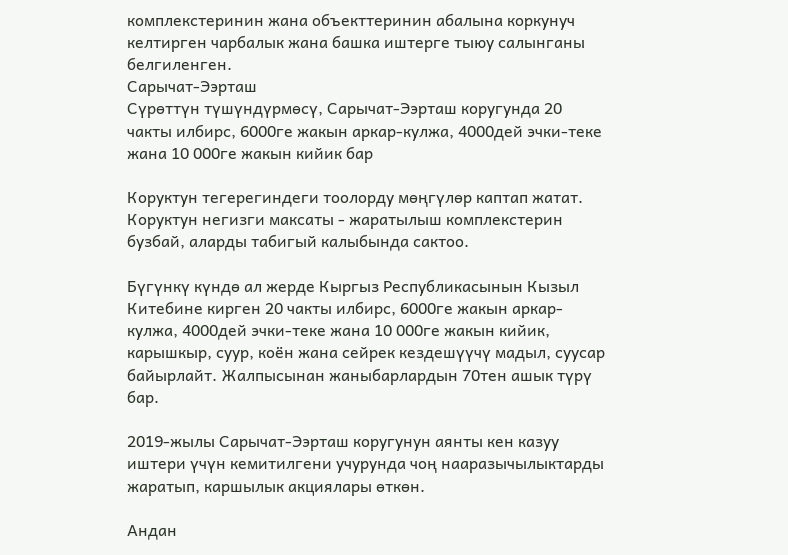комплекстеринин жана объекттеринин абалына коркунуч келтирген чарбалык жана башка иштерге тыюу салынганы белгиленген.
Сарычат-Ээрташ
Сүрөттүн түшүндүрмөсү, Сарычат-Ээрташ коругунда 20 чакты илбирс, 6000ге жакын аркар-кулжа, 4000дей эчки-теке жана 10 000ге жакын кийик бар

Коруктун тегерегиндеги тоолорду мөңгүлөр каптап жатат. Коруктун негизги максаты - жаратылыш комплекстерин бузбай, аларды табигый калыбында сактоо.

Бүгүнкү күндө ал жерде Кыргыз Республикасынын Кызыл Китебине кирген 20 чакты илбирс, 6000ге жакын аркар-кулжа, 4000дей эчки-теке жана 10 000ге жакын кийик, карышкыр, суур, коён жана сейрек кездешүүчү мадыл, суусар байырлайт. Жалпысынан жаныбарлардын 70тен ашык түрү бар.

2019-жылы Сарычат-Ээрташ коругунун аянты кен казуу иштери үчүн кемитилгени учурунда чоң нааразычылыктарды жаратып, каршылык акциялары өткөн.

Андан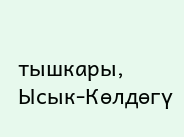тышкары, Ысык-Көлдөгү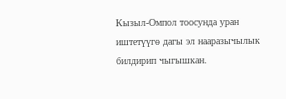Кызыл-Омпол тоосунда уран иштетүүгө дагы эл нааразычылык билдирип чыгышкан.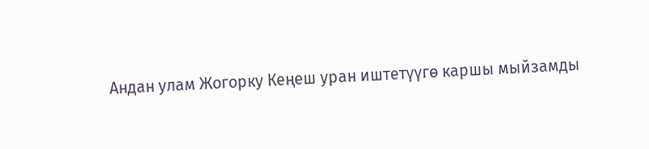Андан улам Жогорку Кеңеш уран иштетүүгө каршы мыйзамды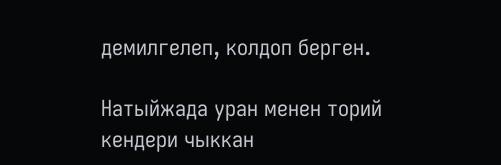демилгелеп, колдоп берген.

Натыйжада уран менен торий кендери чыккан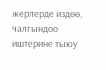жерлерде издөө, чалгындоо иштерине тыюу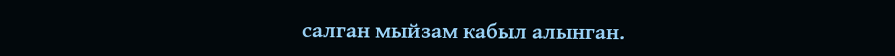салган мыйзам кабыл алынган.